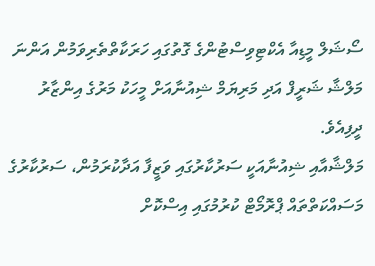ސޯޝަލް މީޑިއާ އެކްޓިވިސްޓުންގެ ގޮތުގައި ހަރަކާތްތެރިވަމުން އަންނަ މަލްޝާ ޝަރީފް އަދި މަރިޔަމް ޝިއުނާއަށް މީހަކު މަރުގެ އިންޒާރު ދީފިއެވެ.
މަލްޝާއާއި ޝިއުނާއަކީ ސަރުކާރުގައި ވަޒީފާ އަދާކުރަމުން، ސަރުކާރުގެ މަސައްކަތްތައް ޕްރޮމޯޓް ކުރުމުގައި އިސްކޮށް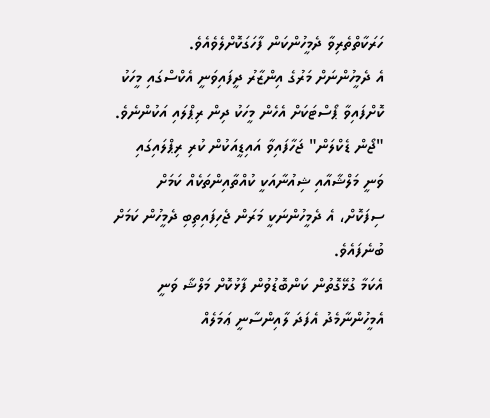ހަރަކާތްތެރިވާ ދެމީހުންކަން ފާހަގަކޮށްލެވެއެވެ.
އެ ދެމީހުންނަށް މަރުގެ އިންޒާރު ދީފައިވަނީ އެކްސްގައި މީހަކު ކޮށްފައިވާ ޕޯސްޓަކަށް އެހެން މީހަކު ދިން ރިޕްލައި އަކުންނެވެ. "ޖޯން ޑެކްލަން" ޖަހާފައިވާ އައިޑީއަކުން ކުރި ރިޕްލައިގައި ވަނީ މަލްޝާއާއި ޝިއުނާއަކީ ކުއްތާއިންތަކެއް ކަމަށް ސިފަކޮށް، އެ ދެމީހުންނަކީ މަރަން ޖެހިފައިތިބި ދެމީހުން ކަމަށް ބުނެފައެވެ.
އެކަމާ ގުޅޭގޮތުން ކަންބޮޑުވުން ފާޅުކޮށް މަލްޝާ ވަނީ އެމީހުންނާމެދު އެފަދަ ލާއިންސާނީ ޢަމަލެއް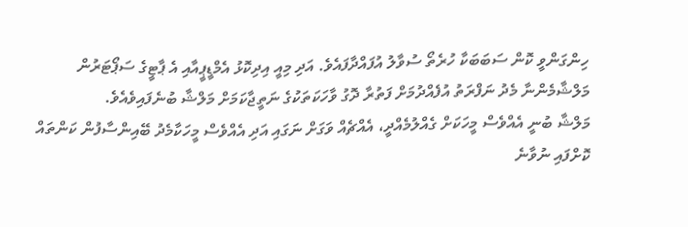ހިންގަންވީ ކޮން ސަބަބަކާ ހުރެތޯ ސުވާލު އުފައްދާފައެވެ. އަދި މިއީ އިދިކޮޅު އެމްޑީޕީއާއި އެ ޕާޓީގެ ސަޕޯޓަރުން މަލްޝާމެންނާ މެދު ނަފްރަތު އުފެއްދުމަށް ފަތުރާ ދޮގު ވާހަކަތަކުގެ ނަތީޖާކަމަށް މަލްޝާ ބުނެފައިވެއެވެ.
މަލްޝާ ބުނީ އެއްވެސް މީހަކަށް ގެއްލުމެއްދީ، އެއްޗެއް ވަގަށް ނަގައި އަދި އެއްވެސް މީހަކާމެދު ބޭއިންސާފުން ކަންތައް ކޮށްފައި ނުވާނެ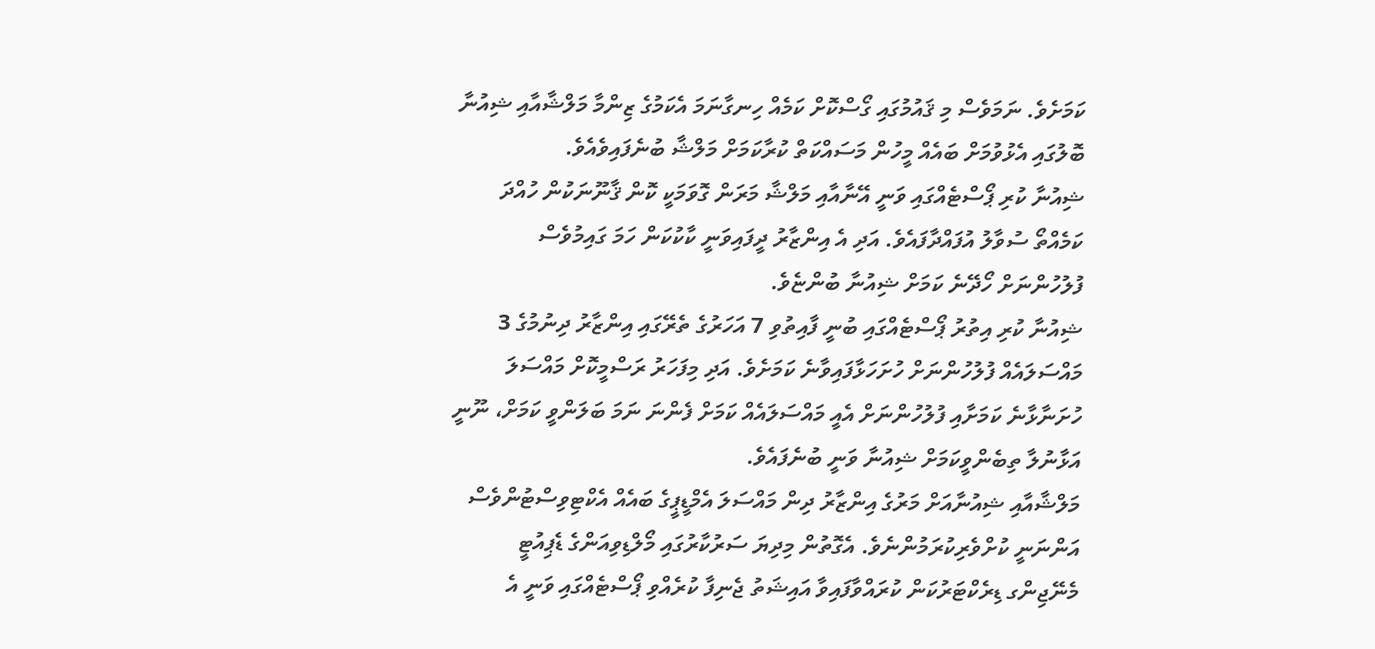ކަމަށެވެ. ނަމަވެސް މި ޤައުމުގައި ގޯސްކޮށް ކަމެއް ހިނގާނަމަ އެކަމުގެ ޒިންމާ މަލްޝާއާއި ޝިއުނާ ބޮލުގައި އެޅުވުމަށް ބައެއް މީހުން މަސައްކަތް ކުރާކަމަށް މަލްޝާ ބުނެފައިވެއެވެ.
ޝިއުނާ ކުރި ޕޯސްޓެއްގައި ވަނީ އޭނާއާއި މަލްޝާ މަރަން ގޮވަމަކީ ކޮން ޤާނޫނަކުން ހުއްދަ ކަމެއްތޯ ސުވާލު އުފައްދާފައެވެ. އަދި އެ އިންޒާރު ދީފައިވަނީ ކާކުކަން ހަމަ ގައިމުވެސް ފުލުހުންނަށް ހޯދޭނެ ކަމަށް ޝިއުނާ ބުންޏެވެ.
ޝިއުނާ ކުރި އިތުރު ޕޯސްޓެއްގައި ބުނީ ފާއިތުވި 7 އަހަރުގެ ތެރޭގައި އިންޒާރު ދިނުމުގެ 3 މައްސަލައެއް ފުލުހުންނަށް ހުށަހަޅާފައިވާނެ ކަމަށެވެ. އަދި މިފަހަރު ރަސްމީކޮށް މައްސަލަ ހުށަނާޅާނެ ކަމަށާއި ފުލުހުންނަށް އެއީ މައްސަލައެއް ކަމަށް ފެންނަ ނަމަ ބަލަންވީ ކަމަށް، ނޫނީ އަޅާނުލާ ތިބެންވީކަމަށް ޝިއުނާ ވަނީ ބުނެފައެވެ.
މަލްޝާއާއި ޝިއުނާއަށް މަރުގެ އިންޒާރު ދިން މައްސަލަ އެމްޑީޕީގެ ބައެއް އެކްޓިވިސްޓުންވެސް އަންނަނީ ކުށްވެރިކުރަމުންނެވެ. އެގޮތުން މިދިޔަ ސަރުކާރުގައި މޯލްޑިވިއަންގެ ޑެޕިއުޓީ މެނޭޖިންގ ޑިރެކްޓަރުކަން ކުރައްވާފައިވާ އައިޝަތު ޖެނިފާ ކުރެއްވި ޕޯސްޓެއްގައި ވަނީ އެ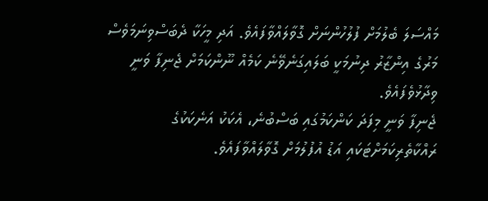މައްސަލަ ބެލުމަށް ފުލުހުންނަށް ގޮވާލައްވާފައެވެ. އަދި މީހަކާ ދެބަސްވިނަމަވެސް މަރުގެ އިންޒާރު ދިނުމަކީ ބަލައިގަނެވޭނެ ކަމެއް ނޫންކަމަށް ޖެނިފާ ވަނީ ވިދާޅުވެފައެވެ.
ޖެނިފާ ވަނީ މިފަދަ ކަންކަމުގައި ބަސްބުނެ، އެކަކު އަނެކަކުގެ ރައްކާތެރިކަމަށްޓަކައި އަޑު އުފުލުމަށް ގޮވާލައްވާފައެވެ.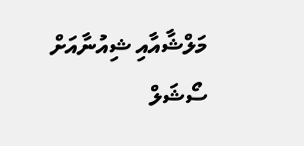މަލްޝާއާއި ޝިއުނާއަށް ސޯޝަލް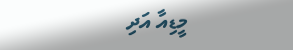މީޑިއާ އަދި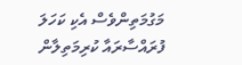މަގުމަތިންވެސް އެކި ކަހަލަ ފުރައްސާރައާ ކުރިމަތިލާން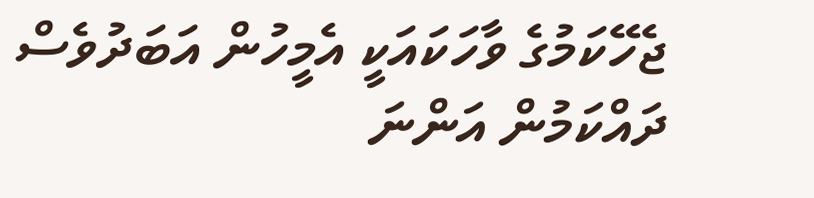ޖެހޭކަމުގެ ވާހަކައަކީ އެމީހުން އަބަދުވެސް ދައްކަމުން އަންނަ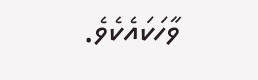ވާހަކައެކެވެ.